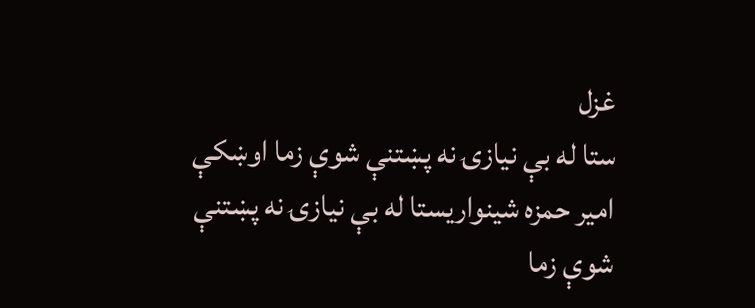غزل
ستا له بې نيازۍ نه پښتنې شوې زما اوښکې
امیر حمزه شینواریستا له بې نيازۍ نه پښتنې شوې زما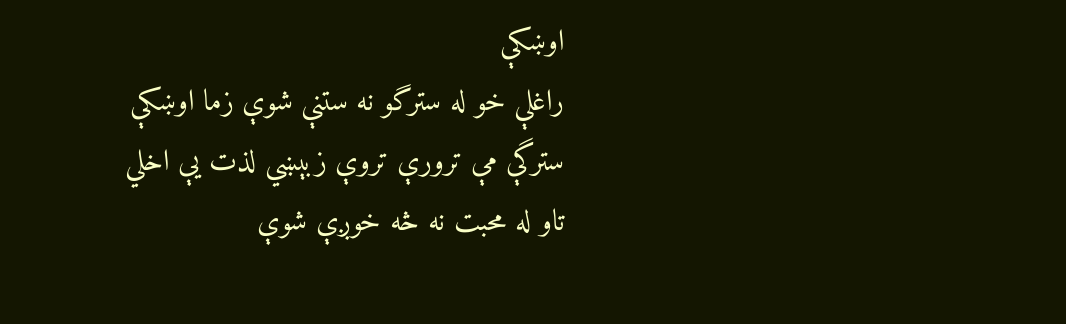اوښکې
راغلې خو له سترگو نه ستنې شوې زما اوښکې
سترگې مې ترورې تروې زبېښي لذت يې اخلي
تاو له محبت نه څه خوږې شوې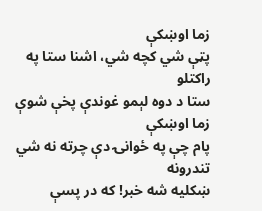زما اوښکې
پټې شي کچه شي، اشنا ستا په راکتلو
ستا د دوه لېمو غوندې پخې شوې زما اوښکې
پام چې په ځوانۍ دې چرته نه شي تندرونه
ښکليه شه خبر! که در پسې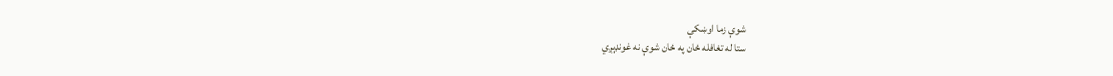شوې زما اوښکې
ستا له تغافله ځان په ځان شوې نه غونډېږي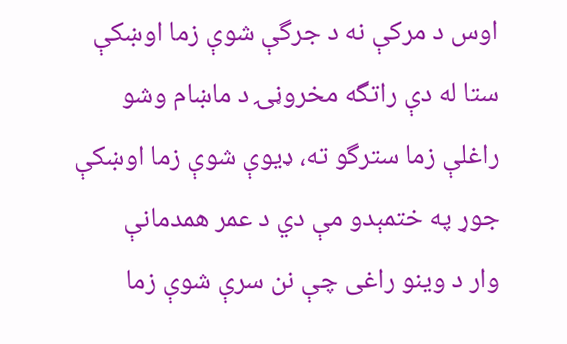اوس د مرکې نه د جرگې شوې زما اوښکې
ستا له دې راتگه مخروڼۍ د ماښام وشو
راغلې زما سترگو ته، ډيوې شوې زما اوښکې
جوړ په ختمېدو مې دي د عمر همدمانې
وار د وينو راغی چې نن سرې شوې زما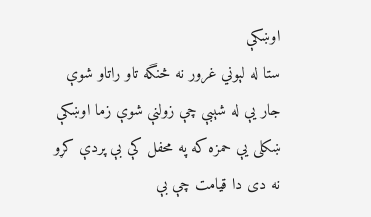اوښکې
ستا له لېوني غرور نه څنگه تاو راتاو شوې
جار يې له شېبې چې زولنې شوې زما اوښکې
ښکلی يې حمزه که په محفل کې بې پردې کړو
نه دی دا قيامت چې بې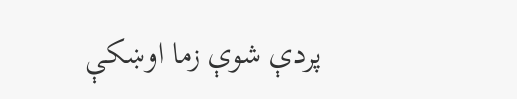پردې شوې زما اوښکې